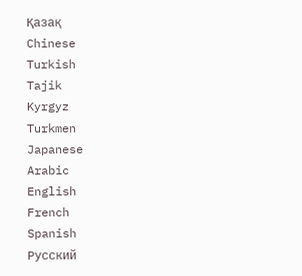Қазақ
Chinese
Turkish
Tajik
Kyrgyz
Turkmen
Japanese
Arabic
English
French
Spanish
Русский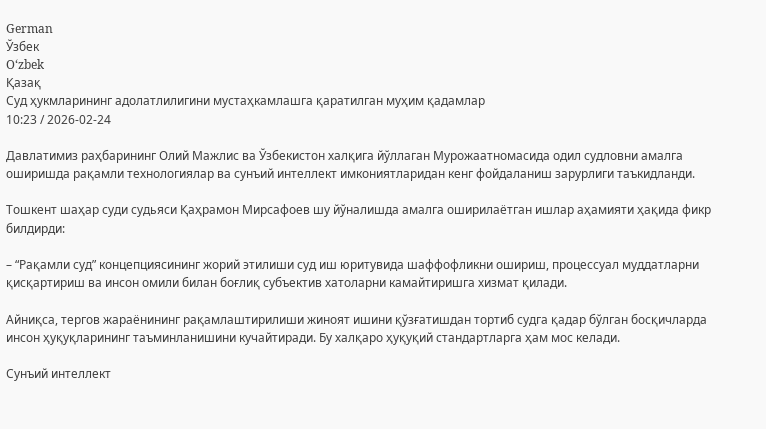German
Ўзбек
Oʻzbek
Қазақ
Суд ҳукмларининг адолатлилигини мустаҳкамлашга қаратилган муҳим қадамлар
10:23 / 2026-02-24

Давлатимиз раҳбарининг Олий Мажлис ва Ўзбекистон халқига йўллаган Мурожаатномасида одил судловни амалга оширишда рақамли технологиялар ва сунъий интеллект имкониятларидан кенг фойдаланиш зарурлиги таъкидланди.

Тошкент шаҳар суди судьяси Қаҳрамон Мирсафоев шу йўналишда амалга оширилаётган ишлар аҳамияти ҳақида фикр  билдирди:

– “Рақамли суд” концепциясининг жорий этилиши суд иш юритувида шаффофликни ошириш, процессуал муддатларни қисқартириш ва инсон омили билан боғлиқ субъектив хатоларни камайтиришга хизмат қилади.

Айниқса, тергов жараёнининг рақамлаштирилиши жиноят ишини қўзғатишдан тортиб судга қадар бўлган босқичларда инсон ҳуқуқларининг таъминланишини кучайтиради. Бу халқаро ҳуқуқий стандартларга ҳам мос келади.

Сунъий интеллект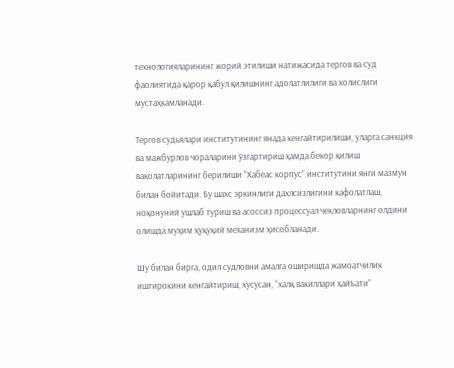технологияларининг жорий этилиши натижасида тергов ва суд фаолиятида қарор қабул қилишнинг адолатлилиги ва холислиги мустаҳкамланади.

Тергов судьялари институтининг янада кенгайтирилиши, уларга санкция ва мажбурлов чораларини ўзгартириш ҳамда бекор қилиш ваколатларининг берилиши “Хабеас корпус” институтини янги мазмун билан бойитади. Бу шахс эркинлиги дахлсизлигини кафолатлаш, ноқонуний ушлаб туриш ва асоссиз процессуал чекловларнинг олдини олишда муҳим ҳуқуқий механизм ҳисобланади.

Шу билан бирга, одил судловни амалга оширишда жамоатчилик иштирокини кенгайтириш, хусусан, “халқ вакиллари ҳайъати”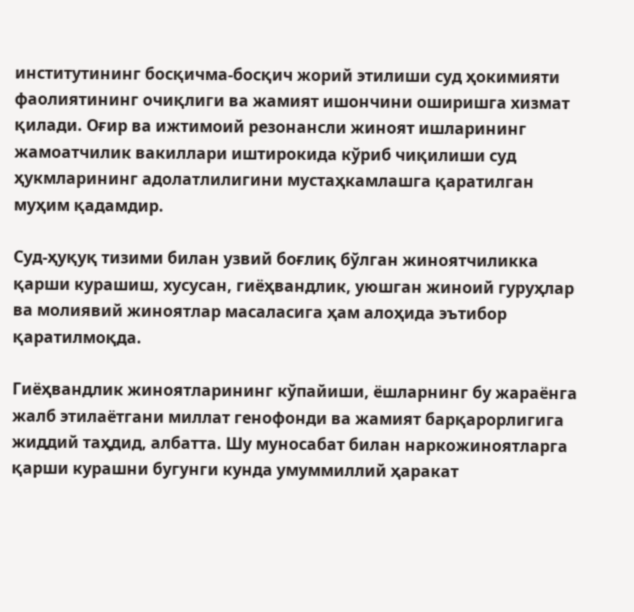институтининг босқичма-босқич жорий этилиши суд ҳокимияти фаолиятининг очиқлиги ва жамият ишончини оширишга хизмат қилади. Оғир ва ижтимоий резонансли жиноят ишларининг жамоатчилик вакиллари иштирокида кўриб чиқилиши суд ҳукмларининг адолатлилигини мустаҳкамлашга қаратилган муҳим қадамдир.

Суд-ҳуқуқ тизими билан узвий боғлиқ бўлган жиноятчиликка қарши курашиш, хусусан, гиёҳвандлик, уюшган жиноий гуруҳлар ва молиявий жиноятлар масаласига ҳам алоҳида эътибор қаратилмоқда.

Гиёҳвандлик жиноятларининг кўпайиши, ёшларнинг бу жараёнга жалб этилаётгани миллат генофонди ва жамият барқарорлигига жиддий таҳдид, албатта. Шу муносабат билан наркожиноятларга қарши курашни бугунги кунда умуммиллий ҳаракат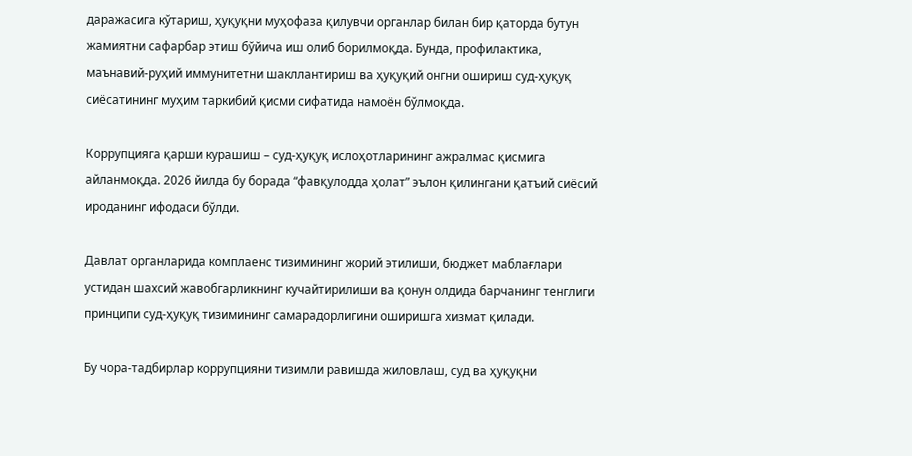даражасига кўтариш, ҳуқуқни муҳофаза қилувчи органлар билан бир қаторда бутун жамиятни сафарбар этиш бўйича иш олиб борилмоқда. Бунда, профилактика, маънавий-руҳий иммунитетни шакллантириш ва ҳуқуқий онгни ошириш суд-ҳуқуқ сиёсатининг муҳим таркибий қисми сифатида намоён бўлмоқда.

Коррупцияга қарши курашиш – суд-ҳуқуқ ислоҳотларининг ажралмас қисмига айланмоқда. 2026 йилда бу борада “фавқулодда ҳолат” эълон қилингани қатъий сиёсий ироданинг ифодаси бўлди.

Давлат органларида комплаенс тизимининг жорий этилиши, бюджет маблағлари устидан шахсий жавобгарликнинг кучайтирилиши ва қонун олдида барчанинг тенглиги принципи суд-ҳуқуқ тизимининг самарадорлигини оширишга хизмат қилади.

Бу чора-тадбирлар коррупцияни тизимли равишда жиловлаш, суд ва ҳуқуқни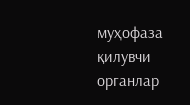муҳофаза қилувчи органлар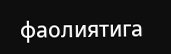фаолиятига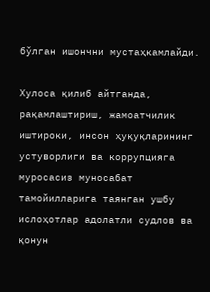бўлган ишончни мустаҳкамлайди.

Хулоса қилиб айтганда, рақамлаштириш, жамоатчилик иштироки, инсон ҳуқуқларининг устуворлиги ва коррупцияга муросасиз муносабат тамойилларига таянган ушбу ислоҳотлар адолатли судлов ва қонун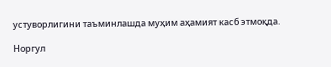устуворлигини таъминлашда муҳим аҳамият касб этмоқда.

Норгул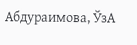Абдураимова, ЎзА